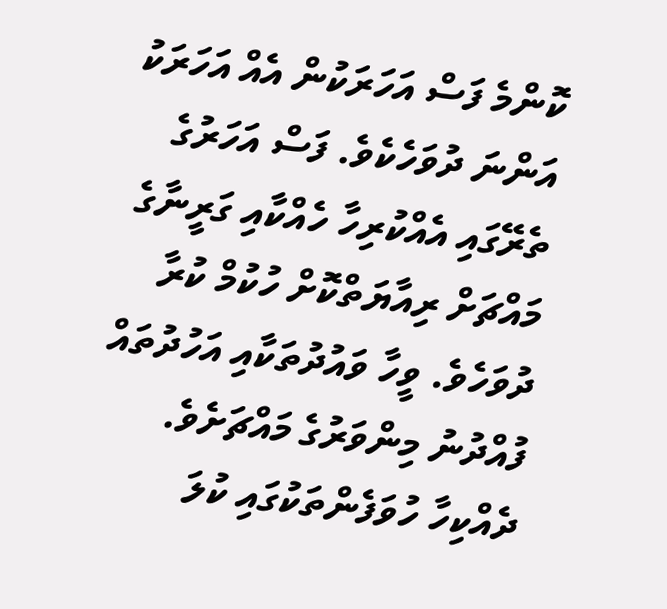ކޮންމެ ފަސް އަހަރަކުން އެއް އަހަރަކު އަންނަ ދުވަހެކެވެ. ފަސް އަހަރުގެ ތެރޭގައި އެއްކުރިހާ ހެއްކާއި ގަރީނާގެ މައްޗަށް ރިއާޔަތްކޮށް ހުކުމް ކުރާ ދުވަހެވެ. ވީހާ ވައުދުތަކާއި އަހުދުތައް ފުއްދުނު މިންވަރުގެ މައްޗަށެވެ. ދެއްކިހާ ހުވަފެންތަކުގައި ކުލަ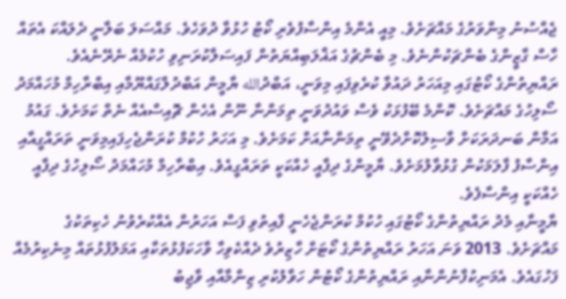ޖެއްސުނު މިންވަރުގެ މައްޗަށެވެ. މިއީ އެންމެ އިންސާފުވެރި ކޯޓު ހުޅުވާ ދުވަހެވެ. މައްސަލަ ބަލާނީ ދެލައްކަ އެތައް ހާސް ގާޒީންގެ ބެންޗަކުންނެވެ. މި ބެންޗުގެ އަޣްލަބިއްޔަތުން ފައިސަލާކުރަނިވި ހުކުމެއް ނެރޭނެއެވެ.
ރައްޔިތުންގެ ކޯޓުގައި މިއަހަރު ދައުވާ ކުރެވިފައި މިވަނީ، އަބްދުالله ޔާމީން އަބްދުލްގައްޔޫމާއި އިބްރާހިމް މުހައްމަދު ސޯލިހުގެ މައްޗަށެވެ. ކޮންމެ ބޭފުޅަކު ވެސް ވައުދުވަނީ ތިމަންނާ ނޫން އެހެން ޗޮއިސްއެއް ނެތް ކަމަށެވެ. ގައުމު އަމާން ބަނދަރަކަށް ވާސިލުކޮށްދެވޭނީ ތިމަންނާއަށް ކަމަށެވެ. މި އަހަރު ހުކުމް ކުރަންޖެހިފައިމިވަނީ ތަރައްގީއާއި އިންސާފު ފާލަމަކުން ގުޅުވާލުމަށެވެ. ޔާމީންގެ ދިފާއީ ހެއްކަކީ ތަރައްގީއެވެ. އިބްރާހިމް މުހައްމަދު ސޯލިހުގެ ދިފާއީ ހެއްކަކީ އިންސާފެވެ.
ޔާމީނާއި މެދު ރައްޔިތުންގެ ކޯޓުގައި ހުކުމް ކުރަންޖެހެނީ ފާއިތުވި ފަސް އަހަރުން އެއްކުރެވުނު ހެކިތަކުގެ މައްޗަށެވެ. 2013 ވަނަ އަހަރު ރައްޔިތުންގެ ކޯޓަށް ހާޒިރުވެ ދެއްކެވިހާ ވާހަކަފުޅުތަކާއި އަމަލުފުޅުތައް މިނެކިރުމެއް ފަހުގައެވެ. އެމަނިކުފާނުންނާއި ރައްޔިތުންގެ ކޯޓުން ހަވާލުކުރި ޒިންމާއާއި ވާޖިބު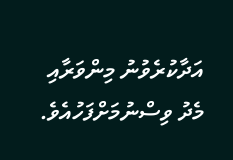އަދާކުރެވުނު މިންވަރާއި މެދު ވިސްނުމަށްފަހުއެވެ.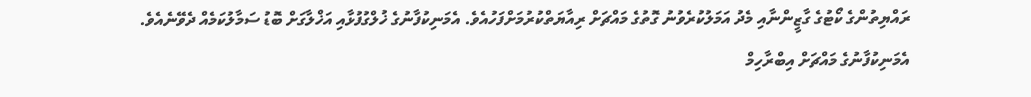ރައްޔިތުންގެ ކޯޓުގެ ގާޒީންނާއި މެދު އަމަލުކުރެވުނު ގޮތުގެ މައްޗަށް ރިއާޔަތްކުރުމަށްފަހުއެވެ. އެމަނިކުފާނުގެ ޚުލްގުފުޅާއި އަޚްލާގަށް ބޮޑު ސަމާލުކަމެއް ދެވޭނެއެވެ. އެމަނިކުފާނުގެ މައްޗަށް އިބްރާހިމް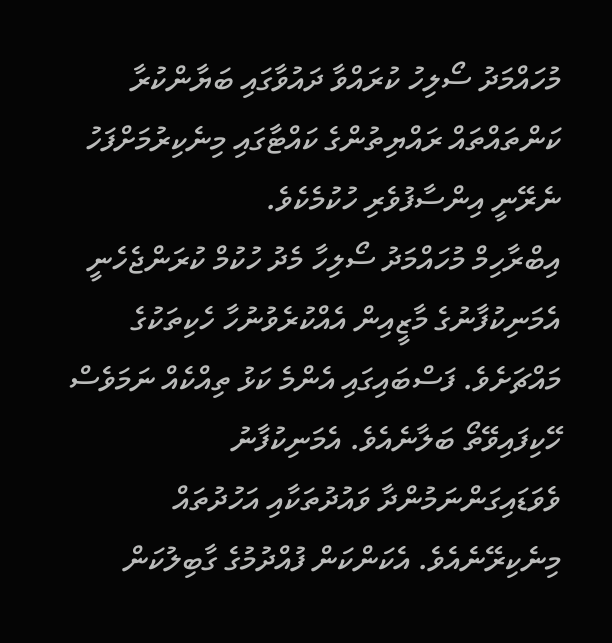މުހައްމަދު ސޯލިހު ކުރައްވާ ދައުވާގައި ބަޔާންކުރާ ކަންތައްތައް ރައްޔިތުންގެ ކައްޓާގައި މިނެކިރުމަށްފަހު ނެރޭނީ އިންސާފުވެރި ހުކުމެކެވެ.
އިބްރާހިމް މުހައްމަދު ސޯލިހާ މެދު ހުކުމް ކުރަންޖެހެނީ އެމަނިކުފާނުގެ މާޒީއިން އެއްކުރެވުނުހާ ހެކިތަކުގެ މައްޗަށެވެ. ފަސްބައިގައި އެންމެ ކަޅު ތިއްކެއް ނަމަވެސް ހޭކިފައިވޭތޯ ބަލާނެއެވެ. އެމަނިކުފާނު ވެވަޑައިގަންނަމުންދާ ވައުދުތަކާއި އަހުދުތައް މިނެކިރޭނެއެވެ. އެކަންކަން ފުއްދުމުގެ ގާބިލުކަން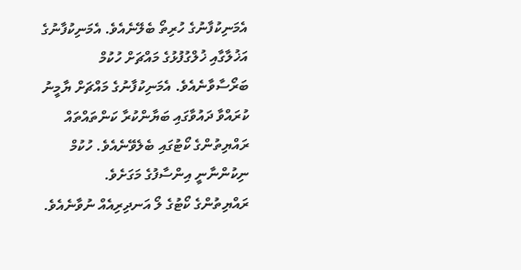އެމަނިކުފާނުގެ ހުރިތޯ ބެލޭނެއެވެ. އެމަނިކުފާނުގެ އަޚުލާގާއި ޚުލްގުފުޅުގެ މައްޗަށް ހުކުމް ބަރޯސާވާނެއެވެ. އެމަނިކުފާނުގެ މައްޗަށް ޔާމީނު ކުރައްވާ ދައުވާގައި ބަޔާންކުރާ ކަންތައްތައް ރައްޔިތުންގެ ކޯޓުގައި ބެލެވޭނެއެވެ. ހުކުމް ނިކުންނާނީ އިންސާފުގެ މަގަށެވެ.
ރައްޔިތުންގެ ކޯޓުގެ ލޯ އަނދިރިއެއް ނުވާނެއެވެ.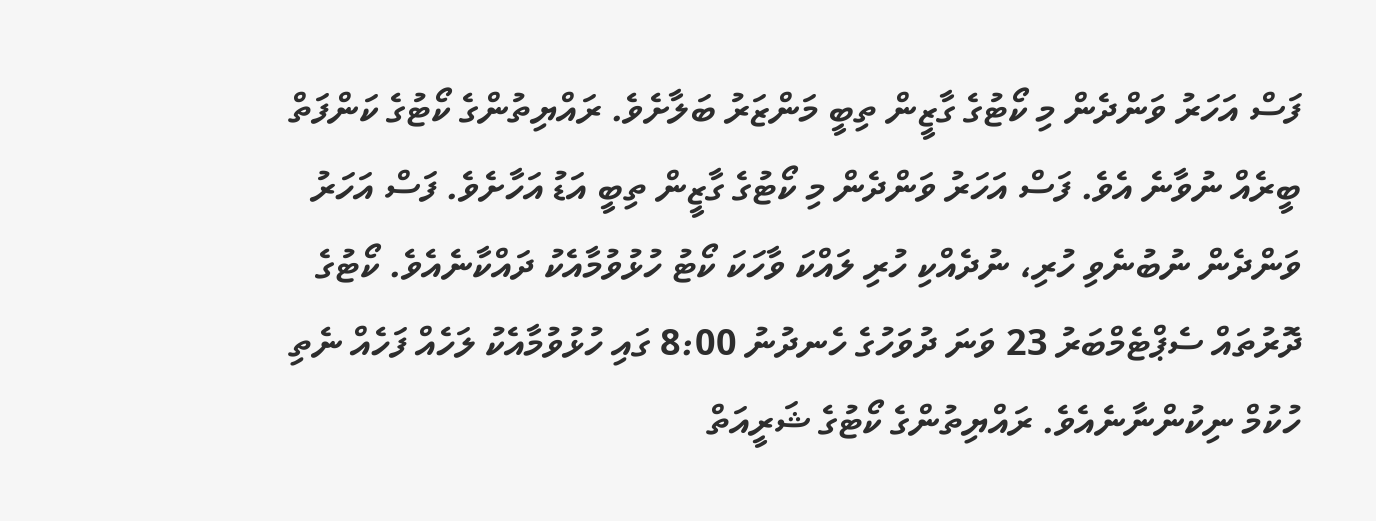ފަސް އަހަރު ވަންދެން މި ކޯޓުގެ ގާޒީން ތިބީ މަންޒަރު ބަލާށެވެ. ރައްޔިތުންގެ ކޯޓުގެ ކަންފަތް ބީރެއް ނުވާނެ އެވެ. ފަސް އަހަރު ވަންދެން މި ކޯޓުގެ ގާޒީން ތިބީ އަޑު އަހާށެވެ. ފަސް އަހަރު ވަންދެން ނުބުނެވި ހުރި، ނުދެއްކި ހުރި ލައްކަ ވާހަކަ ކޯޓު ހުޅުވުމާއެކު ދައްކާނެއެވެ. ކޯޓުގެ ދޮރުތައް ސެޕްޓެމްބަރު 23 ވަނަ ދުވަހުގެ ހެނދުނު 8:00 ގައި ހުޅުވުމާއެކު ލަހެއް ފަހެއް ނެތި ހުކުމް ނިކުންނާނެއެވެ. ރައްޔިތުންގެ ކޯޓުގެ ޝަރީއަތް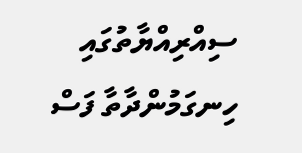ސިއްރިއްޔާތުގައި ހިނގަމުންދާތާ ފަސް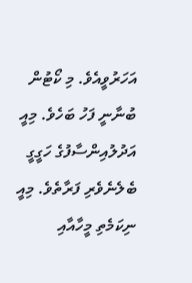އަހަރުވީއެވެ. މި ކޯޓުން ބުނާނީ ފަހު ބަހެވެ. މިއީ އަދުލުއިންސާފުގެ ހަގީގީ ބެލެނެވެރި ފަރާތެވެ. މިއީ ނިކަމެތި މީހާއާއި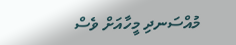މުއްސަނދި މީހާއަށް ވެސް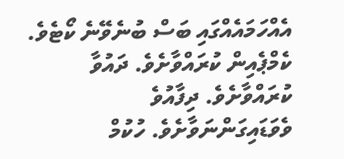އެއްހަމައެއްގައި ބަސް ބުނެވޭނެ ކޯޓެވެ. ކެމްޕެއިން ކުރައްވާށެވެ. ދައުވާ ކުރައްވާށެވެ. ދިފާއުވެ ވެވަޑައިގަންނަވާށެވެ. ހުކުމް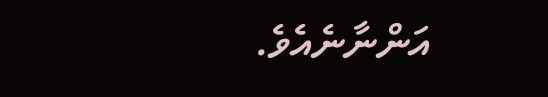އަންނާނެއެވެ.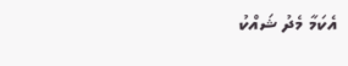އެކަމާ މެދު ޝައްކު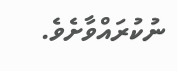ނުކުރައްވާށެވެ.